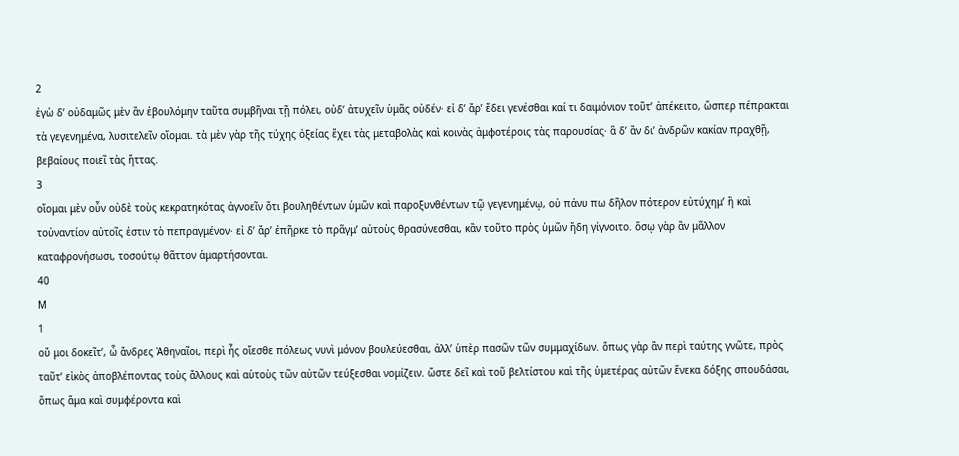2
ἐγὼ δʼ οὐδαμῶς μὲν ἂν ἐβουλόμην ταῦτα συμβῆναι τῇ πόλει, οὐδʼ ἀτυχεῖν ὑμᾶς οὐδέν· εἰ δʼ ἄρʼ ἔδει γενέσθαι καί τι δαιμόνιον τοῦτʼ ἀπέκειτο, ὥσπερ πέπρακται τὰ γεγενημένα, λυσιτελεῖν οἴομαι. τὰ μὲν γὰρ τῆς τύχης ὀξείας ἔχει τὰς μεταβολὰς καὶ κοινὰς ἀμφοτέροις τὰς παρουσίας· ἃ δʼ ἂν διʼ ἀνδρῶν κακίαν πραχθῇ, βεβαίους ποιεῖ τὰς ἥττας.
3
οἴομαι μὲν οὖν οὐδὲ τοὺς κεκρατηκότας ἀγνοεῖν ὅτι βουληθέντων ὑμῶν καὶ παροξυνθέντων τῷ γεγενημένῳ, οὐ πάνυ πω δῆλον πότερον εὐτύχημʼ ἢ καὶ τοὐναντίον αὐτοῖς ἐστιν τὸ πεπραγμένον· εἰ δʼ ἄρʼ ἐπῆρκε τὸ πρᾶγμʼ αὐτοὺς θρασύνεσθαι, κἂν τοῦτο πρὸς ὑμῶν ἤδη γίγνοιτο. ὅσῳ γὰρ ἂν μᾶλλον καταφρονήσωσι, τοσούτῳ θᾶττον ἁμαρτήσονται.
40
Μ
1
οὔ μοι δοκεῖτʼ, ὦ ἄνδρες Ἀθηναῖοι, περὶ ἧς οἴεσθε πόλεως νυνὶ μόνον βουλεύεσθαι, ἀλλʼ ὑπὲρ πασῶν τῶν συμμαχίδων. ὅπως γὰρ ἂν περὶ ταύτης γνῶτε, πρὸς ταῦτʼ εἰκὸς ἀποβλέποντας τοὺς ἄλλους καὶ αὑτοὺς τῶν αὐτῶν τεύξεσθαι νομίζειν. ὥστε δεῖ καὶ τοῦ βελτίστου καὶ τῆς ὑμετέρας αὐτῶν ἕνεκα δόξης σπουδάσαι, ὅπως ἅμα καὶ συμφέροντα καὶ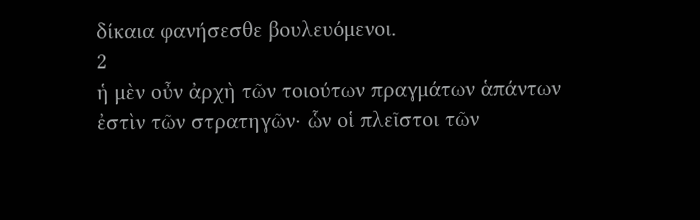δίκαια φανήσεσθε βουλευόμενοι.
2
ἡ μὲν οὖν ἀρχὴ τῶν τοιούτων πραγμάτων ἁπάντων ἐστὶν τῶν στρατηγῶν· ὧν οἱ πλεῖστοι τῶν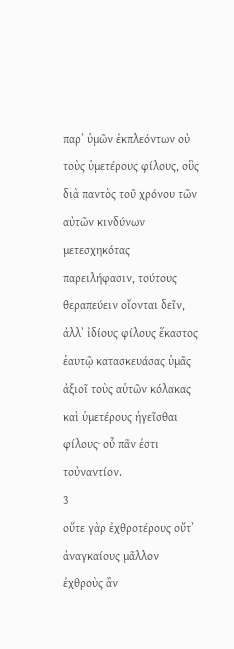παρʼ ὑμῶν ἐκπλεόντων οὐ τοὺς ὑμετέρους φίλους, οὓς διὰ παντὸς τοῦ χρόνου τῶν αὐτῶν κινδύνων μετεσχηκότας παρειλήφασιν, τούτους θεραπεύειν οἴονται δεῖν, ἀλλʼ ἰδίους φίλους ἕκαστος ἑαυτῷ κατασκευάσας ὑμᾶς ἀξιοῖ τοὺς αὑτῶν κόλακας καὶ ὑμετέρους ἡγεῖσθαι φίλους· οὗ πᾶν ἐστι τοὐναντίον.
3
οὔτε γὰρ ἐχθροτέρους οὔτʼ ἀναγκαίους μᾶλλον ἐχθροὺς ἂν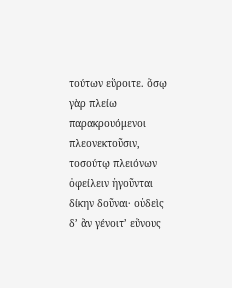τούτων εὕροιτε. ὅσῳ γὰρ πλείω παρακρουόμενοι πλεονεκτοῦσιν, τοσούτῳ πλειόνων ὀφείλειν ἡγοῦνται δίκην δοῦναι· οὐδεὶς δʼ ἂν γένοιτʼ εὔνους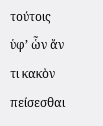τούτοις ὑφʼ ὧν ἄν τι κακὸν πείσεσθαι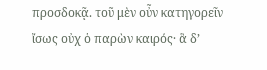προσδοκᾷ. τοῦ μὲν οὖν κατηγορεῖν ἴσως οὐχ ὁ παρὼν καιρός· ἃ δʼ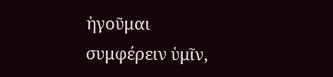ἡγοῦμαι συμφέρειν ὑμῖν,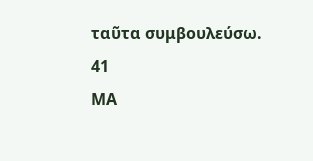ταῦτα συμβουλεύσω.
41
ΜΑ